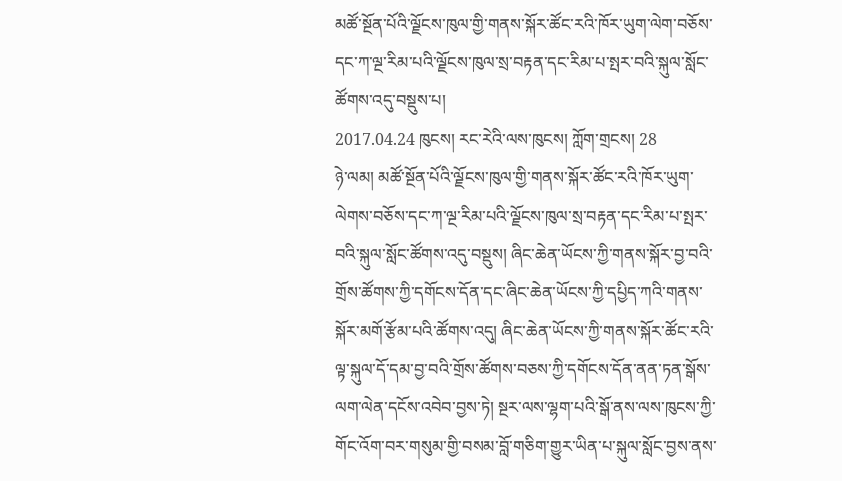མཚོ་སྔོན་པོའི་ལྗོངས་ཁུལ་གྱི་གནས་སྐོར་ཚོང་རའི་ཁོར་ཡུག་ལེག་བཅོས་དང་ཀ་ལྔ་རིམ་པའི་ལྗོངས་ཁུལ་སྲ་བརྟན་དང་རིམ་པ་སྤར་བའི་སྐུལ་སློང་ཚོགས་འདུ་བསྡུས་པ།
2017.04.24 ཁུངས། རང་རེའི་ལས་ཁུངས། ཀློག་གྲངས། 28
ཉེ་ལམ། མཚོ་སྔོན་པོའི་ལྗོངས་ཁུལ་གྱི་གནས་སྐོར་ཚོང་རའི་ཁོར་ཡུག་ལེགས་བཅོས་དང་ཀ་ལྔ་རིམ་པའི་ལྗོངས་ཁུལ་སྲ་བརྟན་དང་རིམ་པ་སྤར་བའི་སྐུལ་སློང་ཚོགས་འདུ་བསྡུས། ཞིང་ཆེན་ཡོངས་ཀྱི་གནས་སྐོར་བྱ་བའི་གྲོས་ཚོགས་ཀྱི་དགོངས་དོན་དང་ཞིང་ཆེན་ཡོངས་ཀྱི་དཔྱིད་ཀའི་གནས་སྐོར་མགོ་རྩོམ་པའི་ཚོགས་འདུ། ཞིང་ཆེན་ཡོངས་ཀྱི་གནས་སྐོར་ཚོང་རའི་ལྟ་སྐུལ་དོ་དམ་བྱ་བའི་གྲོས་ཚོགས་བཅས་ཀྱི་དགོངས་དོན་ནན་ཏན་སྒོས་ལག་ལེན་དངོས་འབེབ་བྱས་ཏེ། སྔར་ལས་ལྷག་པའི་སྒོ་ནས་ལས་ཁུངས་ཀྱི་གོང་འོག་བར་གསུམ་གྱི་བསམ་བློ་གཅིག་གྱུར་ཡིན་པ་སྐུལ་སློང་བྱས་ནས་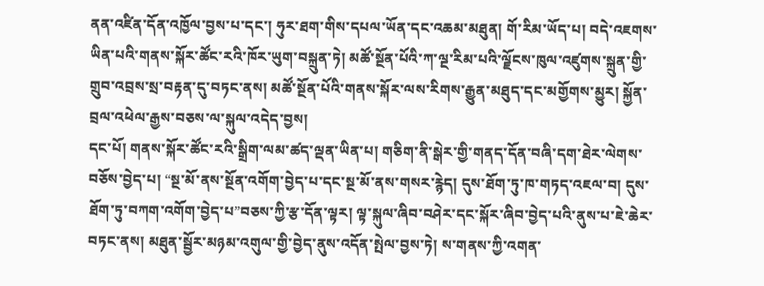ནན་འཛིན་དོན་འཁྱོལ་བྱས་པ་དང་། ཧུར་ཐག་གིས་དཔལ་ཡོན་དང་འཆམ་མཐུན། གོ་རིམ་ཡོད་པ། བདེ་འཇགས་ཡིན་པའི་གནས་སྐོར་ཚོང་རའི་ཁོར་ཡུག་བསྐྲུན་ཏེ། མཚོ་སྔོན་པོའི་ཀ་ལྔ་རིམ་པའི་ལྗོངས་ཁུལ་འཛུགས་སྐྲུན་གྱི་གྲུབ་འབྲས་སྲ་བརྟན་དུ་བཏང་ནས། མཚོ་སྔོན་པོའི་གནས་སྐོར་ལས་རིགས་རྒྱུན་མཐུད་དང་མགྱོགས་མྱུར། སྐྱོན་བྲལ་འཕེལ་རྒྱས་བཅས་ལ་སྐུལ་འདེད་བྱས།
དང་པོ། གནས་སྐོར་ཚོང་རའི་སྒྲིག་ལམ་ཚད་ལྡན་ཡིན་པ། གཅིག་ནི་སྒེར་གྱི་གནད་དོན་བཞི་དག་ཐེར་ལེགས་བཅོས་བྱེད་པ། “སྔ་མོ་ནས་སྔོན་འགོག་བྱེད་པ་དང་སྔ་མོ་ནས་གསར་རྙེད། དུས་ཐོག་ཏུ་ཁ་གཏད་འཇལ་བ། དུས་ཐོག་ཏུ་བཀག་འགོག་བྱེད་པ”བཅས་ཀྱི་རྩ་དོན་ལྟར། ལྟ་སྐུལ་ཞིབ་བཤེར་དང་སྐོར་ཞིབ་བྱེད་པའི་ནུས་པ་ཇེ་ཆེར་བཏང་ནས། མཐུན་སྦྱོར་མཉམ་འགུལ་གྱི་བྱེད་ནུས་འདོན་སྤེལ་བྱས་ཏེ། ས་གནས་ཀྱི་འགན་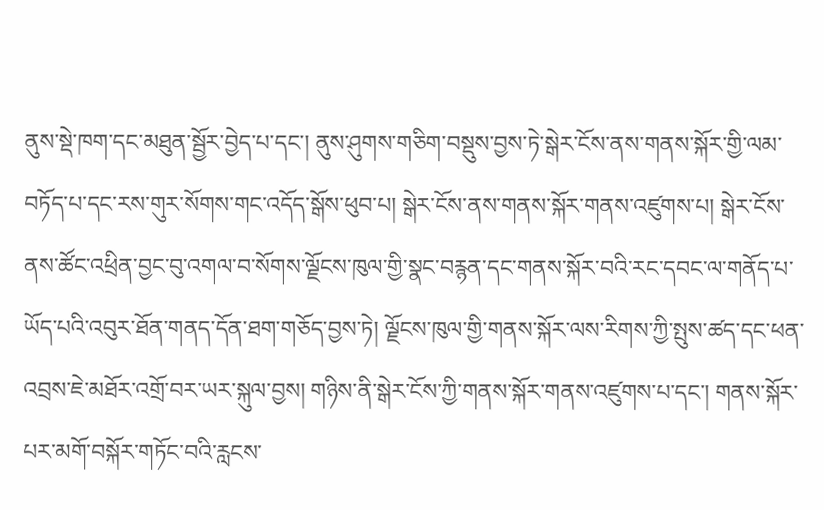ནུས་སྡེ་ཁག་དང་མཐུན་སྦྱོར་བྱེད་པ་དང་། ནུས་ཤུགས་གཅིག་བསྡུས་བྱས་ཏེ་སྒེར་ངོས་ནས་གནས་སྐོར་གྱི་ལམ་བཏོད་པ་དང་རས་གུར་སོགས་གང་འདོད་སྒོས་ཕུབ་པ། སྒེར་ངོས་ནས་གནས་སྐོར་གནས་འཛུགས་པ། སྒེར་ངོས་ནས་ཚོང་འཕྲིན་བྱང་བུ་འགལ་བ་སོགས་ལྗོངས་ཁུལ་གྱི་སྣང་བརྙན་དང་གནས་སྐོར་བའི་རང་དབང་ལ་གནོད་པ་ཡོད་པའི་འབུར་ཐོན་གནད་དོན་ཐག་གཅོད་བྱས་ཏེ། ལྗོངས་ཁུལ་གྱི་གནས་སྐོར་ལས་རིགས་ཀྱི་སྤུས་ཚད་དང་ཕན་འབྲས་ཇེ་མཐོར་འགྲོ་བར་ཡར་སྐུལ་བྱས། གཉིས་ནི་སྒེར་ངོས་ཀྱི་གནས་སྐོར་གནས་འཛུགས་པ་དང་། གནས་སྐོར་པར་མགོ་བསྐོར་གཏོང་བའི་རླངས་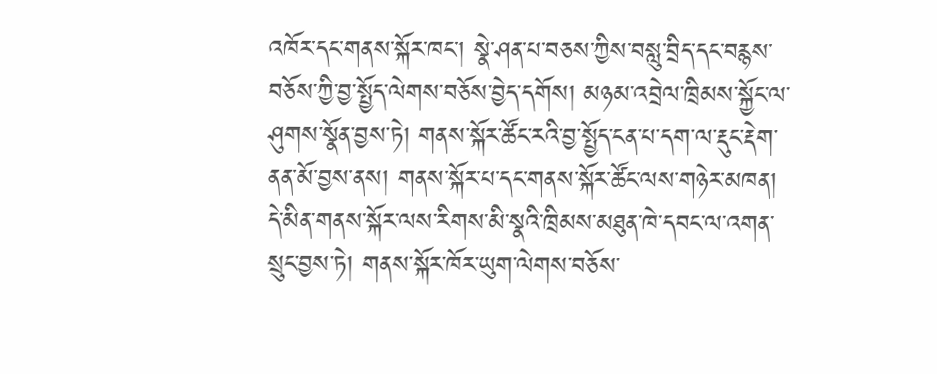འཁོར་དང་གནས་སྐོར་ཁང་། སྣེ་ཤན་པ་བཅས་ཀྱིས་བསླུ་བྲིད་དང་བརྙས་བཅོས་ཀྱི་བྱ་སྤྱོད་ལེགས་བཅོས་བྱེད་དགོས། མཉམ་འབྲེལ་ཁྲིམས་སྐྱོང་ལ་ཤུགས་སྣོན་བྱས་ཏེ། གནས་སྐོར་ཚོང་རའི་བྱ་སྤྱོད་ངན་པ་དག་ལ་རྡུང་རྡེག་ནན་མོ་བྱས་ནས། གནས་སྐོར་པ་དང་གནས་སྐོར་ཚོང་ལས་གཉེར་མཁན། དེ་མིན་གནས་སྐོར་ལས་རིགས་མི་སྣའི་ཁྲིམས་མཐུན་ཁེ་དབང་ལ་འགན་སྲུང་བྱས་ཏེ། གནས་སྐོར་ཁོར་ཡུག་ལེགས་བཅོས་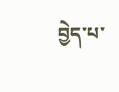བྱེད་པ་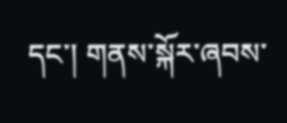དང་། གནས་སྐོར་ཞབས་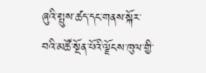ཞུའི་སྤུས་ཚད་དང་གནས་སྐོར་བའི་མཚོ་སྔོན་པོའི་ལྗོངས་ཁུལ་གྱི་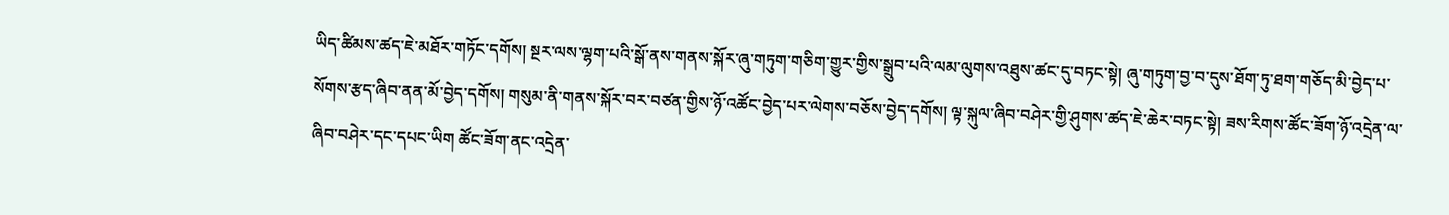ཡིད་ཚིམས་ཚད་ཇེ་མཐོར་གཏོང་དགོས། སྔར་ལས་ལྷག་པའི་སྒོ་ནས་གནས་སྐོར་ཞུ་གཏུག་གཅིག་གྱུར་གྱིས་སྒྲུབ་པའི་ལམ་ལུགས་འཐུས་ཚང་དུ་བཏང་སྟེ། ཞུ་གཏུག་བྱ་བ་དུས་ཐོག་ཏུ་ཐག་གཅོད་མི་བྱེད་པ་སོགས་རྩད་ཞིབ་ནན་མོ་བྱེད་དགོས། གསུམ་ནི་གནས་སྐོར་བར་བཙན་གྱིས་ཉོ་འཚོང་བྱེད་པར་ལེགས་བཅོས་བྱེད་དགོས། ལྟ་སྐུལ་ཞིབ་བཤེར་གྱི་ཤུགས་ཚད་ཇེ་ཆེར་བཏང་སྟེ། ཟས་རིགས་ཚོང་ཟོག་ཉོ་འདྲེན་ལ་ཞིབ་བཤེར་དང་དཔང་ཡིག ཚོང་ཟོག་ནང་འདྲེན་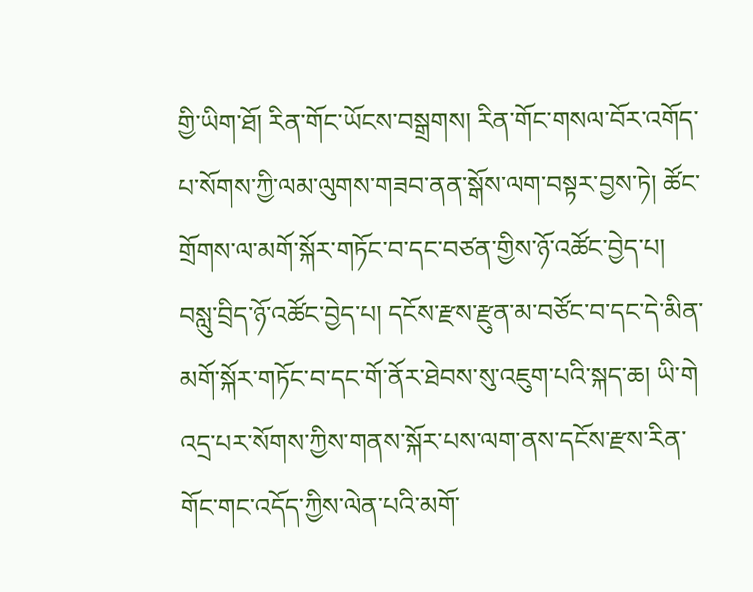གྱི་ཡིག་ཐོ། རིན་གོང་ཡོངས་བསྒྲགས། རིན་གོང་གསལ་བོར་འགོད་པ་སོགས་ཀྱི་ལམ་ལུགས་གཟབ་ནན་སྒོས་ལག་བསྟར་བྱས་ཏེ། ཚོང་གྲོགས་ལ་མགོ་སྐོར་གཏོང་བ་དང་བཙན་གྱིས་ཉོ་འཚོང་བྱེད་པ། བསླུ་བྲིད་ཉོ་འཚོང་བྱེད་པ། དངོས་རྫས་རྫུན་མ་བཙོང་བ་དང་དེ་མིན་མགོ་སྐོར་གཏོང་བ་དང་གོ་ནོར་ཐེབས་སུ་འཇུག་པའི་སྐད་ཆ། ཡི་གེ འདྲ་པར་སོགས་ཀྱིས་གནས་སྐོར་པས་ལག་ནས་དངོས་རྫས་རིན་གོང་གང་འདོད་ཀྱིས་ལེན་པའི་མགོ་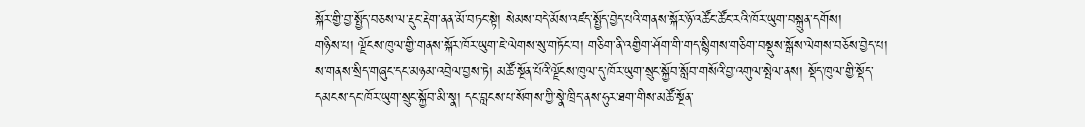སྐོར་གྱི་བྱ་སྤྱོད་བཅས་ལ་རྡུང་རྡེག་ནན་མོ་བཏང་སྟེ། སེམས་བདེ་མོས་འཛད་སྤྱོད་བྱེད་པའི་གནས་སྐོར་ཉོ་འཚོང་ཚོང་རའི་ཁོར་ཡུག་བསྐྲུན་དགོས།
གཉིས་པ། ལྗོངས་ཁུལ་གྱི་གནས་སྐོར་ཁོར་ཡུག་ཇེ་ལེགས་སུ་གཏོང་བ། གཅིག་ནི་འགྱིག་ཤོག་གི་གད་སྙིགས་གཅིག་བསྡུས་སྒོས་ལེགས་བཅོས་བྱེད་པ། ས་གནས་སྲིད་གཞུང་དང་མཉམ་འབྲེལ་བྱས་ཏེ། མཚོ་སྔོན་པོའི་ལྗོངས་ཁུལ་དུ་ཁོར་ཡུག་སྲུང་སྐྱོབ་སློབ་གསོའི་བྱ་འགུལ་སྤེལ་ནས། སྡོད་ཁུལ་གྱི་སྡོད་དམངས་དང་ཁོར་ཡུག་སྲུང་སྐྱོབ་མི་སྣ། དང་བླངས་པ་སོགས་ཀྱི་སྣེ་ཁྲིད་ནས་ཧུར་ཐག་གིས་མཚོ་སྔོན་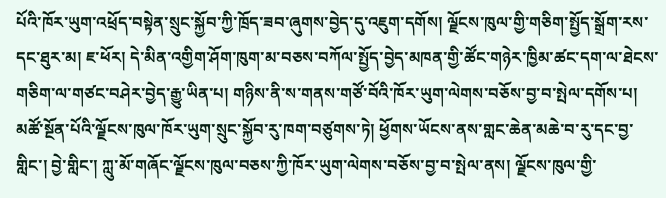པོའི་ཁོར་ཡུག་འཕྲོད་བསྟེན་སྲུང་སྐྱོབ་ཀྱི་ཁྲོད་ཟབ་ཞུགས་བྱེད་དུ་འཇུག་དགོས། ལྗོངས་ཁུལ་གྱི་གཅིག་སྤྱོད་སྒྲོག་རས་དང་ཐུར་མ། ཇ་ཕོར། དེ་མིན་འགྱིག་ཤོག་ཁུག་མ་བཅས་བཀོལ་སྤྱོད་བྱེད་མཁན་གྱི་ཚོང་གཉེར་ཁྱིམ་ཚང་དག་ལ་ཐེངས་གཅིག་ལ་གཙང་བཤེར་བྱེད་རྒྱུ་ཡིན་པ། གཉིས་ནི་ས་གནས་གཙོ་བོའི་ཁོར་ཡུག་ལེགས་བཅོས་བྱ་བ་སྤེལ་དགོས་པ། མཚོ་སྔོན་པོའི་ལྗོངས་ཁུལ་ཁོར་ཡུག་སྲུང་སྐྱོབ་རུ་ཁག་བཙུགས་ཏེ། ཕྱོགས་ཡོངས་ནས་གླང་ཆེན་མཆེ་བ་རུ་དང་བྱ་གླིང་། བྱེ་གླིང་། ཀླུ་མོ་གཞོང་ལྗོངས་ཁུལ་བཅས་ཀྱི་ཁོར་ཡུག་ལེགས་བཅོས་བྱ་བ་སྤེལ་ནས། ལྗོངས་ཁུལ་གྱི་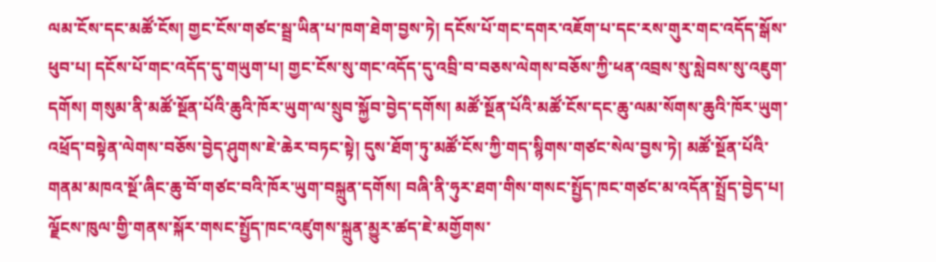ལམ་ངོས་དང་མཚོ་ངོས། གྱང་ངོས་གཙང་སྦྲ་ཡིན་པ་ཁག་ཐེག་བྱས་ཏེ། དངོས་པོ་གང་དགར་འཇོག་པ་དང་རས་གུར་གང་འདོད་སྒོས་ཕུབ་པ། དངོས་པོ་གང་འདོད་དུ་གཡུག་པ། གྱང་ངོས་སུ་གང་འདོད་དུ་འབྲི་བ་བཅས་ལེགས་བཅོས་ཀྱི་ཕན་འབྲས་སུ་སླེབས་སུ་འཇུག་དགོས། གསུམ་ནི་མཚོ་སྔོན་པོའི་ཆུའི་ཁོར་ཡུག་ལ་སྲུབ་སྐྱོབ་བྱེད་དགོས། མཚོ་སྔོན་པོའི་མཚོ་ངོས་དང་ཆུ་ལམ་སོགས་ཆུའི་ཁོར་ཡུག་འཕྲོད་བསྟེན་ལེགས་བཅོས་བྱེད་ཤུགས་ཇེ་ཆེར་བཏང་སྟེ། དུས་ཐོག་ཏུ་མཚོ་ངོས་ཀྱི་གད་སྙིགས་གཙང་སེལ་བྱས་ཏེ། མཚོ་སྔོན་པོའི་གནམ་མཁའ་སྔོ་ཞིང་ཆུ་བོ་གཙང་བའི་ཁོར་ཡུག་བསྐྲུན་དགོས། བཞི་ནི་ཧུར་ཐག་གིས་གསང་སྤྱོད་ཁང་གཙང་མ་འདོན་སྤྲོད་བྱེད་པ། ལྗོངས་ཁུལ་གྱི་གནས་སྐོར་གསང་སྤྱོད་ཁང་འཛུགས་སྐྲུན་མྱུར་ཚད་ཇེ་མགྱོགས་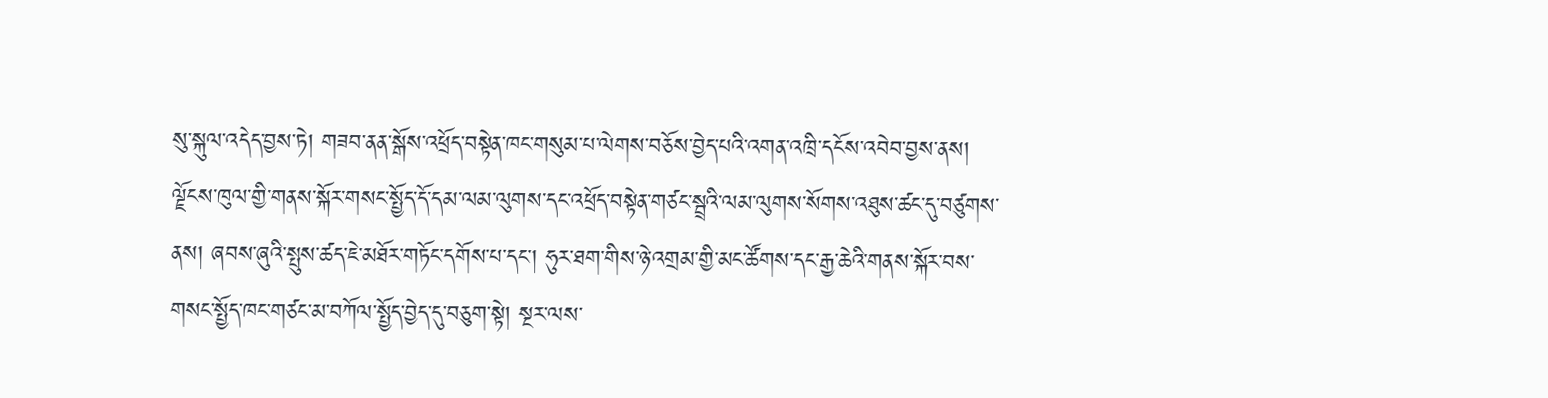སུ་སྐུལ་འདེད་བྱས་ཏེ། གཟབ་ནན་སྒོས་འཕྲོད་བསྟེན་ཁང་གསུམ་པ་ལེགས་བཅོས་བྱེད་པའི་འགན་འཁྲི་དངོས་འབེབ་བྱས་ནས། ལྗོངས་ཁུལ་གྱི་གནས་སྐོར་གསང་སྤྱོད་དོ་དམ་ལམ་ལུགས་དང་འཕྲོད་བསྟེན་གཙང་སྦྲའི་ལམ་ལུགས་སོགས་འཐུས་ཚང་དུ་བཙུགས་ནས། ཞབས་ཞུའི་སྤུས་ཚད་ཇེ་མཐོར་གཏོང་དགོས་པ་དང་། ཧུར་ཐག་གིས་ཉེ་འགྲམ་གྱི་མང་ཚོགས་དང་རྒྱ་ཆེའི་གནས་སྐོར་བས་གསང་སྤྱོད་ཁང་གཙང་མ་བཀོལ་སྤྱོད་བྱེད་དུ་བཅུག་སྟེ། སྔར་ལས་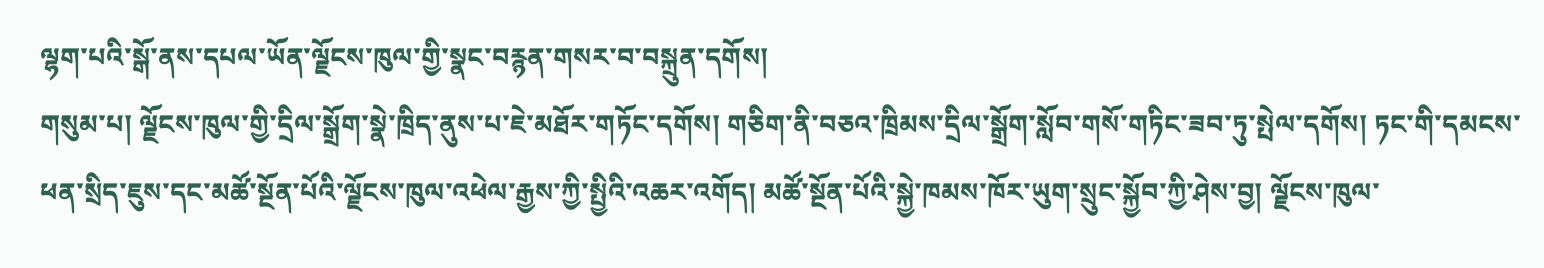ལྷག་པའི་སྒོ་ནས་དཔལ་ཡོན་ལྗོངས་ཁུལ་གྱི་སྣང་བརྙན་གསར་བ་བསྐྲུན་དགོས།
གསུམ་པ། ལྗོངས་ཁུལ་གྱི་དྲིལ་སྒྲོག་སྣེ་ཁྲིད་ནུས་པ་ཇེ་མཐོར་གཏོང་དགོས། གཅིག་ནི་བཅའ་ཁྲིམས་དྲིལ་སྒྲོག་སློབ་གསོ་གཏིང་ཟབ་ཏུ་སྤེལ་དགོས། ཏང་གི་དམངས་ཕན་སྲིད་ཇུས་དང་མཚོ་སྔོན་པོའི་ལྗོངས་ཁུལ་འཕེལ་རྒྱས་ཀྱི་སྤྱིའི་འཆར་འགོད། མཚོ་སྔོན་པོའི་སྐྱེ་ཁམས་ཁོར་ཡུག་སྲུང་སྐྱོབ་ཀྱི་ཤེས་བྱ། ལྗོངས་ཁུལ་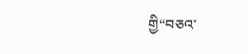གྱི“བཅའ་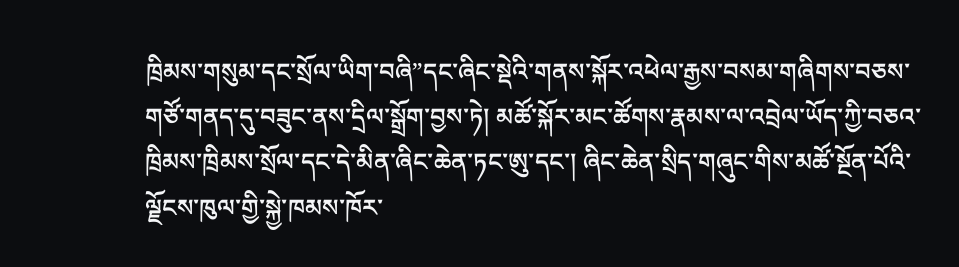ཁྲིམས་གསུམ་དང་སྲོལ་ཡིག་བཞི”དང་ཞིང་སྡེའི་གནས་སྐོར་འཕེལ་རྒྱས་བསམ་གཞིགས་བཅས་གཙོ་གནད་དུ་བཟུང་ནས་དྲིལ་སྒྲོག་བྱས་ཏེ། མཚོ་སྐོར་མང་ཚོགས་རྣམས་ལ་འབྲེལ་ཡོད་ཀྱི་བཅའ་ཁྲིམས་ཁྲིམས་སྲོལ་དང་དེ་མིན་ཞིང་ཆེན་ཏང་ཨུ་དང་། ཞིང་ཆེན་སྲིད་གཞུང་གིས་མཚོ་སྔོན་པོའི་ལྗོངས་ཁུལ་གྱི་སྐྱེ་ཁམས་ཁོར་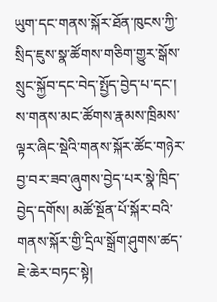ཡུག་དང་གནས་སྐོར་ཐོན་ཁུངས་ཀྱི་སྲིད་ཇུས་སྣ་ཚོགས་གཅིག་གྱུར་སྒོས་སྲུང་སྐྱོབ་དང་བེད་སྤྱོད་བྱེད་པ་དང་། ས་གནས་མང་ཚོགས་རྣམས་ཁྲིམས་ལྟར་ཞིང་སྡེའི་གནས་སྐོར་ཚོང་གཉེར་བྱ་བར་ཟབ་ཞུགས་བྱེད་པར་སྣེ་ཁྲིད་བྱེད་དགོས། མཚོ་སྔོན་པོ་སྐོར་བའི་གནས་སྐོར་གྱི་དྲིལ་སྒྲོག་ཤུགས་ཚད་ཇེ་ཆེར་བཏང་སྟེ།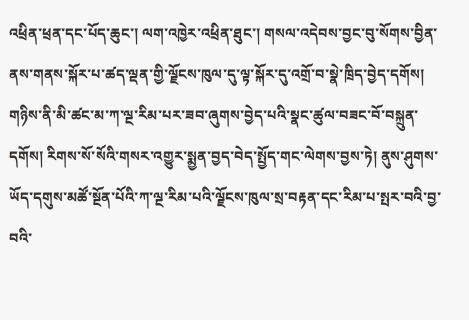འཕྲིན་ཕྲན་དང་པོད་ཆུང་། ལག་འཁྱེར་འཕྲིན་ཐུང་། གསལ་འདེབས་བྱང་བུ་སོགས་བྱིན་ནས་གནས་སྐོར་པ་ཚད་ལྡན་གྱི་ལྗོངས་ཁུལ་དུ་ལྟ་སྐོར་དུ་འགྲོ་བ་སྣེ་ཁྲིད་བྱེད་དགོས། གཉིས་ནི་མི་ཚང་མ་ཀ་ལྔ་རིམ་པར་ཟབ་ཞུགས་བྱེད་པའི་སྣང་ཚུལ་བཟང་བོ་བསྐྲུན་དགོས། རིགས་སོ་སོའི་གསར་འགྱུར་སྨྱན་བྱད་བེད་སྤྱོད་གང་ལེགས་བྱས་ཏེ། ནུས་ཤུགས་ཡོད་དགུས་མཚོ་སྔོན་པོའི་ཀ་ལྔ་རིམ་པའི་ལྗོངས་ཁུལ་སྲ་བརྟན་དང་རིམ་པ་སྤར་བའི་བྱ་བའི་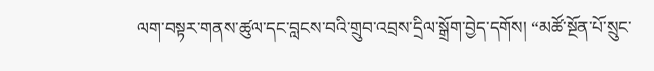ལག་བསྟར་གནས་ཚུལ་དང་བླངས་བའི་གྲུབ་འབྲས་དྲིལ་སྒྲོག་བྱེད་དགོས། “མཚོ་སྔོན་པོ་སྲུང་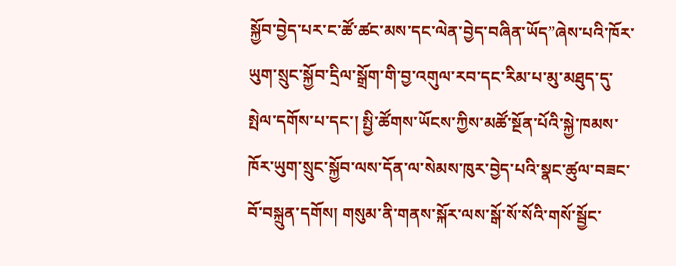སྐྱོབ་བྱེད་པར་ང་ཚོ་ཚང་མས་དང་ལེན་བྱེད་བཞིན་ཡོད”ཞེས་པའི་ཁོར་ཡུག་སྲུང་སྐྱོབ་དྲིལ་སྒྲོག་གི་བྱ་འགུལ་རབ་དང་རིམ་པ་མུ་མཐུད་དུ་སྤེལ་དགོས་པ་དང་། སྤྱི་ཚོགས་ཡོངས་ཀྱིས་མཚོ་སྔོན་པོའི་སྐྱེ་ཁམས་ཁོར་ཡུག་སྲུང་སྐྱོབ་ལས་དོན་ལ་སེམས་ཁུར་བྱེད་པའི་སྣང་ཚུལ་བཟང་བོ་བསྐྲུན་དགོས། གསུམ་ནི་གནས་སྐོར་ལས་སྒོ་སོ་སོའི་གསོ་སྦྱོང་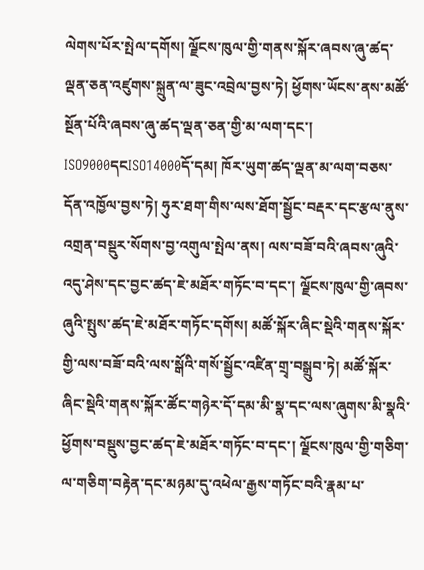ལེགས་པོར་སྤེལ་དགོས། ལྗོངས་ཁུལ་གྱི་གནས་སྐོར་ཞབས་ཞུ་ཚད་ལྡན་ཅན་འཛུགས་སྐྲུན་ལ་ཟུང་འབྲེལ་བྱས་ཏེ། ཕྱོགས་ཡོངས་ནས་མཚོ་སྔོན་པོའི་ཞབས་ཞུ་ཚད་ལྡན་ཅན་གྱི་མ་ལག་དང་། ISO9000དངISO14000དོ་དམ། ཁོར་ཡུག་ཚད་ལྡན་མ་ལག་བཅས་དོན་འཁྱོལ་བྱས་ཏེ། ཧུར་ཐག་གིས་ལས་ཐོག་སྦྱོང་བརྡར་དང་རྩལ་ནུས་འགྲན་བསྡུར་སོགས་བྱ་འགུལ་སྤེལ་ནས། ལས་བཟོ་བའི་ཞབས་ཞུའི་འདུ་ཤེས་དང་བྱང་ཚད་ཇེ་མཐོར་གཏོང་བ་དང་། ལྗོངས་ཁུལ་གྱི་ཞབས་ཞུའི་སྤུས་ཚད་ཇེ་མཐོར་གཏོང་དགོས། མཚོ་སྐོར་ཞིང་སྡེའི་གནས་སྐོར་གྱི་ལས་བཟོ་བའི་ལས་སྒོའི་གསོ་སྦྱོང་འཛིན་གྲྭ་བསྒྲུབ་ཏེ། མཚོ་སྐོར་ཞིང་སྡེའི་གནས་སྐོར་ཚོང་གཉེར་དོ་དམ་མི་སྣ་དང་ལས་ཞུགས་མི་སྣའི་ཕྱོགས་བསྡུས་བྱང་ཚད་ཇེ་མཐོར་གཏོང་བ་དང་། ལྗོངས་ཁུལ་གྱི་གཅིག་ལ་གཅིག་བརྟེན་དང་མཉམ་དུ་འཕེལ་རྒྱས་གཏོང་བའི་རྣམ་པ་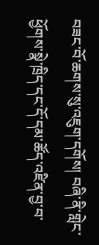བཟང་བོ་ཆགས་སུ་འཇུག་དགོས། བཞི་ནི་གླེང་ཕྱོགས་སྣེ་ཁྲིད་དང་དོ་དམ་ཚོད་འཛིན་བྱ་བ་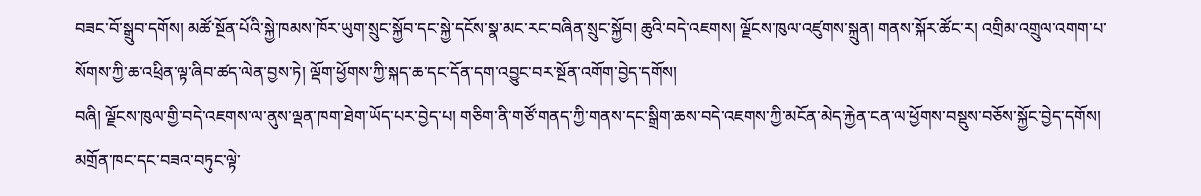བཟང་བོ་སྒྲུབ་དགོས། མཚོ་སྔོན་པོའི་སྐྱེ་ཁམས་ཁོར་ཡུག་སྲུང་སྐྱོབ་དང་སྐྱེ་དངོས་སྣ་མང་རང་བཞིན་སྲུང་སྐྱོབ། ཆུའི་བདེ་འཇགས། ལྗོངས་ཁུལ་འཛུགས་སྐྲུན། གནས་སྐོར་ཚོང་ར། འགྲིམ་འགྲུལ་འགག་པ་སོགས་ཀྱི་ཆ་འཕྲིན་ལྟ་ཞིབ་ཚད་ལེན་བྱས་ཏེ། ལྡོག་ཕྱོགས་ཀྱི་སྐད་ཆ་དང་དོན་དག་འབྱུང་བར་སྔོན་འགོག་བྱེད་དགོས།
བཞི། ལྗོངས་ཁུལ་གྱི་བདེ་འཇགས་ལ་ནུས་ལྡན་ཁག་ཐེག་ཡོད་པར་བྱེད་པ། གཅིག་ནི་གཙོ་གནད་ཀྱི་གནས་དང་སྒྲིག་ཆས་བདེ་འཇགས་ཀྱི་མངོན་མེད་རྐྱེན་ངན་ལ་ཕྱོགས་བསྡུས་བཅོས་སྐྱོང་བྱེད་དགོས། མགྲོན་ཁང་དང་བཟའ་བཏུང་ལྟེ་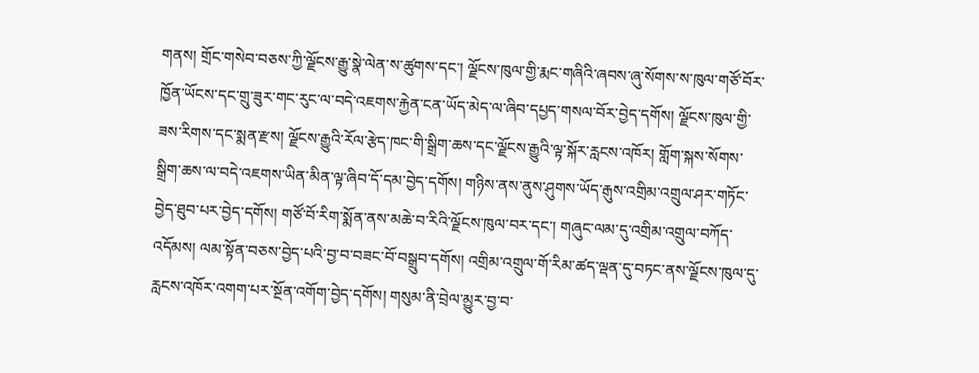གནས། གྲོང་གསེབ་བཅས་ཀྱི་ལྗོངས་རྒྱུ་སྣེ་ལེན་ས་ཚུགས་དང་། ལྗོངས་ཁུལ་གྱི་རྨང་གཞིའི་ཞབས་ཞུ་སོགས་ས་ཁུལ་གཙོ་བོར་ཁྱོན་ཡོངས་དང་གྲུ་ཟུར་གང་རུང་ལ་བདེ་འཇགས་རྐྱེན་ངན་ཡོད་མེད་ལ་ཞིབ་དཔྱད་གསལ་བོར་བྱེད་དགོས། ལྗོངས་ཁུལ་གྱི་ཟས་རིགས་དང་སྨན་རྫས། ལྗོངས་རྒྱུའི་རོལ་རྩེད་ཁང་གི་སྒྲིག་ཆས་དང་ལྗོངས་རྒྱུའི་ལྟ་སྐོར་རླངས་འཁོར། གློག་སྐས་སོགས་སྒྲིག་ཆས་ལ་བདེ་འཇགས་ཡིན་མིན་ལྟ་ཞིབ་དོ་དམ་བྱེད་དགོས། གཉིས་ནས་ནུས་ཤུགས་ཡོད་རྒུས་འགྲིམ་འགྲུལ་ཤར་གཏོང་བྱེད་ཐུབ་པར་བྱེད་དགོས། གཙོ་བོ་རིག་སྨོན་ནས་མཆེ་བ་རིའི་ལྗོངས་ཁུལ་བར་དང་། གཞུང་ལམ་དུ་འགྲིམ་འགྲུལ་བཀོད་འདོམས། ལམ་སྟོན་བཅས་བྱེད་པའི་བྱ་བ་བཟང་བོ་བསྒྲུབ་དགོས། འགྲིམ་འགྲུལ་གོ་རིམ་ཚད་ལྡན་དུ་བཏང་ནས་ལྗོངས་ཁུལ་དུ་རླངས་འཁོར་འགག་པར་སྔོན་འགོག་བྱེད་དགོས། གསུམ་ནི་བྲེལ་མྱུར་བྱ་བ་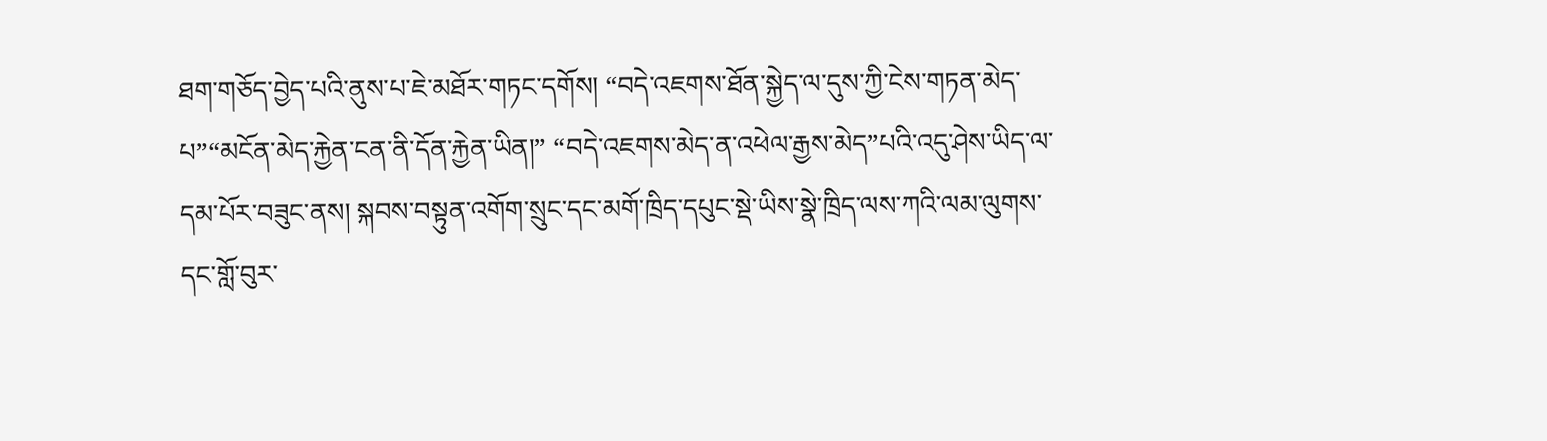ཐག་གཅོད་བྱེད་པའི་ནུས་པ་ཇེ་མཐོར་གཏང་དགོས། “བདེ་འཇགས་ཐོན་སྐྱེད་ལ་དུས་ཀྱི་ངེས་གཏན་མེད་པ”“མངོན་མེད་རྐྱེན་ངན་ནི་དོན་རྐྱེན་ཡིན།” “བདེ་འཇགས་མེད་ན་འཕེལ་རྒྱས་མེད”པའི་འདུ་ཤེས་ཡིད་ལ་དམ་པོར་བཟུང་ནས། སྐབས་བསྟུན་འགོག་སྲུང་དང་མགོ་ཁྲིད་དཔུང་སྡེ་ཡིས་སྣེ་ཁྲིད་ལས་ཀའི་ལམ་ལུགས་དང་གློ་བུར་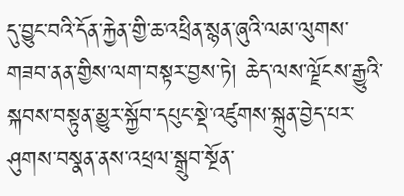དུ་བྱུང་བའི་དོན་རྐྱེན་གྱི་ཆ་འཕྲིན་སྙན་ཞུའི་ལམ་ལུགས་གཟབ་ནན་གྱིས་ལག་བསྟར་བྱས་ཏེ། ཆེད་ལས་ལྗོངས་རྒྱུའི་སྐབས་བསྟུན་མྱུར་སྐྱོབ་དཔུང་སྡེ་འཛུགས་སྐྲུན་བྱེད་པར་ཤུགས་བསྣན་ནས་འཕྲལ་སྒྲུབ་སྔོན་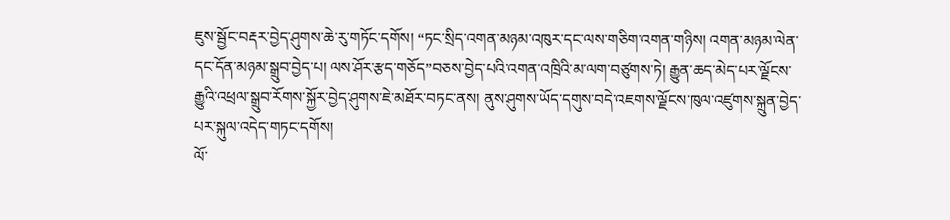ཇུས་སྦྱོང་བརྡར་བྱེད་ཤུགས་ཆེ་རུ་གཏོང་དགོས། “ཏང་སྲིད་འགན་མཉམ་འཁུར་དང་ལས་གཅིག་འགན་གཉིས། འགན་མཉམ་ལེན་དང་དོན་མཉམ་སྒྲུབ་བྱེད་པ། ལས་ཤོར་རྩད་གཅོད”བཅས་བྱེད་པའི་འགན་འཁྲིའི་མ་ལག་བཙུགས་ཏེ། རྒྱུན་ཆད་མེད་པར་ལྗོངས་རྒྱུའི་འཕྲལ་སྒྲུབ་རོགས་སྐྱོར་བྱེད་ཤུགས་ཇེ་མཐོར་བཏང་ནས། ནུས་ཤུགས་ཡོད་དགུས་བདེ་འཇགས་ལྗོངས་ཁུལ་འཛུགས་སྐྲུན་བྱེད་པར་སྐུལ་འདེད་གཏང་དགོས།
ལོ་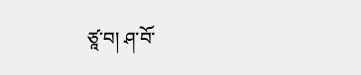ཙཱ་བ། ཤ་བོ་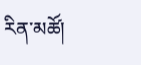རིན་མཚོ།